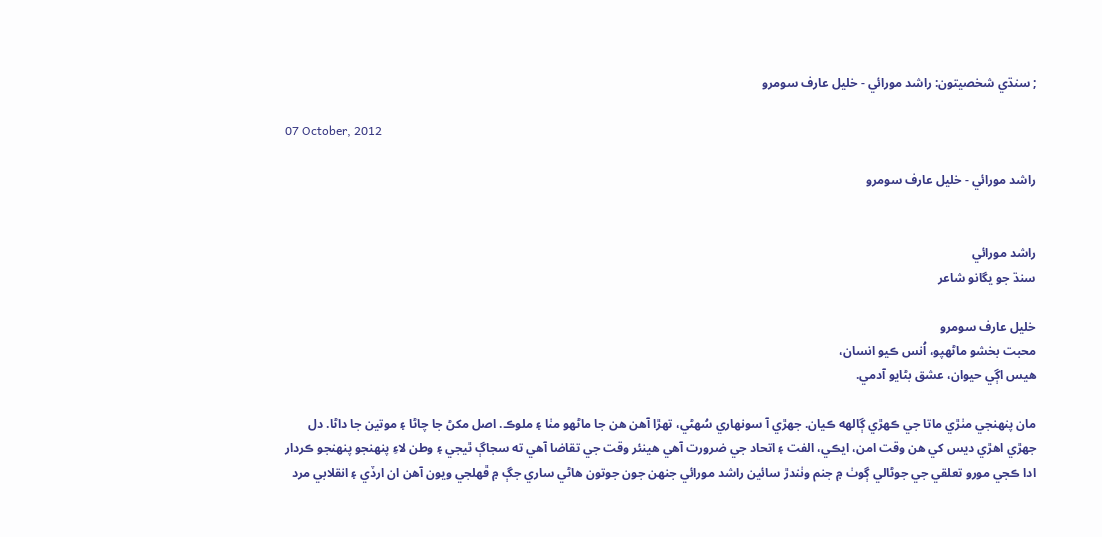; سنڌي شخصيتون: راشد مورائي - خليل عارف سومرو

07 October, 2012

راشد مورائي - خليل عارف سومرو


راشد مورائي
سنڌ جو يگانو شاعر

خليل عارف سومرو
محبت بخشو ماڻهپو، اُنس ڪيو انسان،
هيس اڳي حيوان، عشق بڻايو آدمي.

مان پنهنجي مٺڙي ماتا جي ڪهڙي ڳالهه ڪيان. جهڙي آ سونهاري سُهڻي، تهڙا آهن هن جا ماڻهو مٺا ۽ ملوڪ. اصل مکڻ جا چاڻا ۽ موتين جا داڻا. دل جهڙي اهڙي ديس کي هن وقت امن، ايڪي، الفت ۽ اتحاد جي ضرورت آهي هينئر وقت جي تقاضا آهي ته سجاڳ ٿيجي ۽ وطن لاءِ پنهنجو پنهنجو ڪردار ادا ڪجي مورو تعلقي جي جوڻالي ڳوٺ ۾ جنم وٺندڙ سائين راشد مورائي جنهن جون جوتون هاڻي ساري جڳ ۾ ڦهلجي ويون آهن ان ارڏي ۽ انقلابي مرد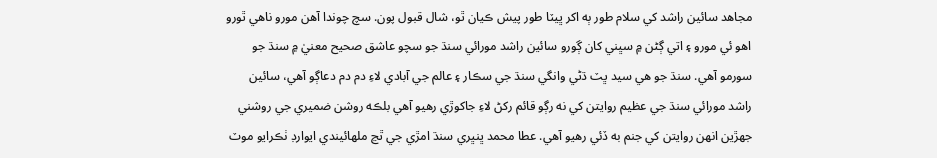مجاهد سائين راشد کي سلام طور ٻه اکر ڀيٽا طور پيش ڪيان ٿو، شال قبول پون. سچ چوندا آهن مورو ناهي ٿورو اهو ئي مورو ۽ اتي ڳڻن ۾ سڀني کان ڳورو سائين راشد مورائي سنڌ جو سچو عاشق صحيح معنيٰ ۾ سنڌ جو سورمو آهي. سنڌ جو هي سيد ڀٽ ڌڻي وانگي سنڌ جي سڪار ۽ عالم جي آبادي لاءِ دم دم دعاڳو آهي، سائين راشد مورائي سنڌ جي عظيم روايتن کي نه رڳو قائم رکڻ لاءِ جاکوڙي رهيو آهي بلڪه روشن ضميري جي روشني جهڙين انهن روايتن کي جنم به ڏئي رهيو آهي. عطا محمد ڀنڀري سنڌ امڙي جي ٿڃ ملهائيندي ايوارڊ ٺڪرايو موٽ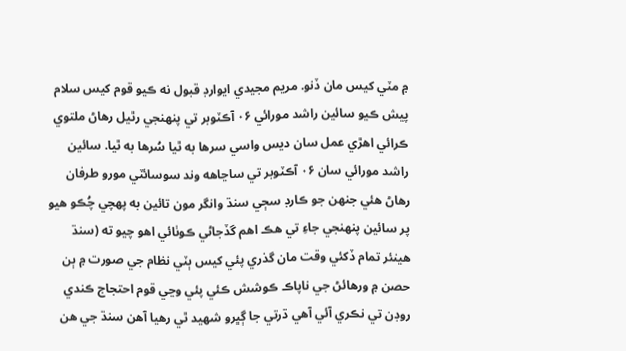۾ مٽي کيس مان ڏنو. مريم مجيدي ايوارڊ قبول نه ڪيو قوم کيس سلام پيش ڪيو سائين راشد مورائي ۰۶ آڪٽوبر تي پنهنجي رٿيل رهاڻ ملتوي ڪرائي اهڙي عمل سان ديس واسي سرها به ٿيا سُرها به ٿيا. سائين راشد مورائي سان ۰۶ آڪٽوبر تي ساڃاهه وند سوسائٽي مورو طرفان رهاڻ هئي جنهن جو ڪارڊ سڄي سنڌ وانگر مون تائين به پهچي چُڪو هيو پر سائين پنهنجي جاءِ تي هڪ اهم گڏجاڻي ڪوٺائي اهو چيو ته (سنڌ هينئر تمام ڏکئي وقت مان گذري پئي کيس ٻٽي نظام جي صورت ۾ ٻن حصن ۾ ورهائڻ جي ناپاڪ ڪوشش ڪئي پئي وڃي قوم احتجاج ڪندي روڊن تي نڪري آئي آهي ڌرتي جا ڳڀرو شهيد ٿي رهيا آهن سنڌ جي هن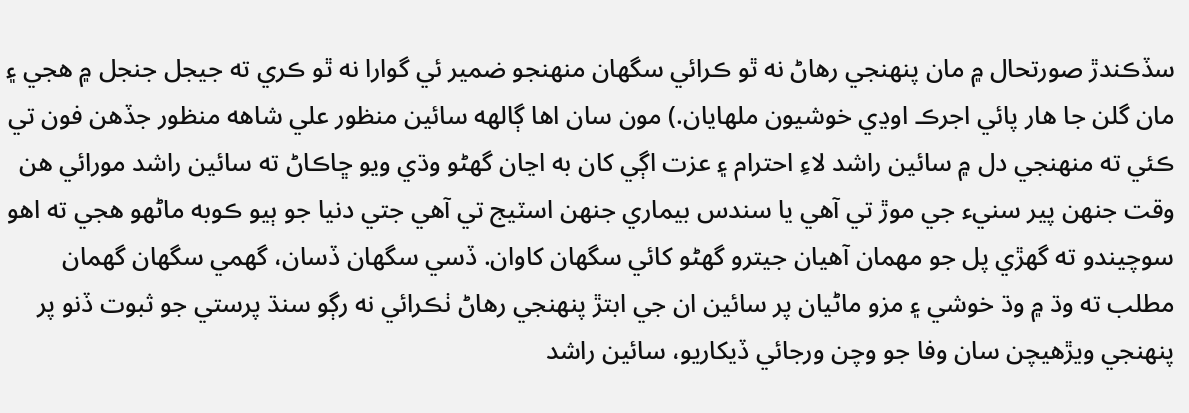سڏڪندڙ صورتحال ۾ مان پنهنجي رهاڻ نه ٿو ڪرائي سگهان منهنجو ضمير ئي گوارا نه ٿو ڪري ته جيجل جنجل ۾ هجي ۽ مان گلن جا هار پائي اجرڪ اوڍي خوشيون ملهايان.) مون سان اها ڳالهه سائين منظور علي شاهه منظور جڏهن فون تي ڪئي ته منهنجي دل ۾ سائين راشد لاءِ احترام ۽ عزت اڳي کان به اڃان گهڻو وڌي ويو ڇاڪاڻ ته سائين راشد مورائي هن وقت جنهن پير سنيء جي موڙ تي آهي يا سندس بيماري جنهن اسٽيج تي آهي جتي دنيا جو ٻيو ڪوبه ماڻهو هجي ته اهو سوچيندو ته گهڙي پل جو مهمان آهيان جيترو گهڻو کائي سگهان کاوان. ڏسي سگهان ڏسان، گهمي سگهان گهمان مطلب ته وڌ ۾ وڌ خوشي ۽ مزو ماڻيان پر سائين ان جي ابتڙ پنهنجي رهاڻ ٺڪرائي نه رڳو سنڌ پرستي جو ثبوت ڏنو پر پنهنجي ويڙهيچن سان وفا جو وچن ورجائي ڏيکاريو، سائين راشد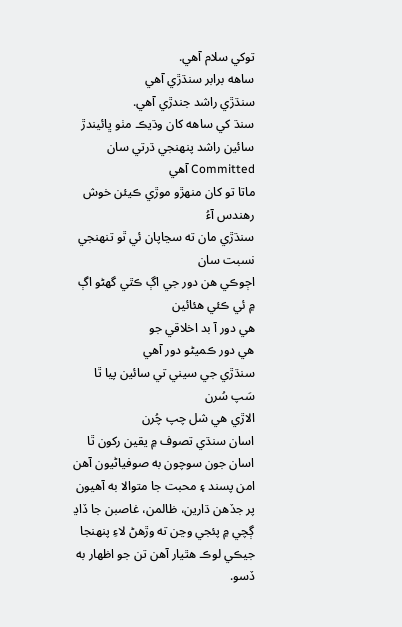توکي سلام آهي.
ساهه برابر سنڌڙي آهي
سنڌڙي راشد جندڙي آهي.
سنڌ کي ساهه کان وڌيڪ مٺو ڀائيندڙ سائين راشد پنهنجي ڌرتي سان Committed آهي
ماتا تو کان منهڙو موڙي ڪيئن خوش رهندس آءُ
سنڌڙي مان ته سڃاپان ئي ٿو تنهنجي نسبت سان
اڄوڪي هن دور جي اڳ ڪٿي گهڻو اڳ ۾ ئي ڪئي هئائين
هي دور آ بد اخلاقي جو
هي دور ڪميڻو دور آهي
سنڌڙي جي سيني تي سائين پيا ٿا سَپ سُرن
الاڙي هي شل چپ چُرن
اسان سنڌي تصوف ۾ يقين رکون ٿا اسان جون سوچون به صوفياڻيون آهن امن پسند ۽ محبت جا متوالا به آهيون پر جڏهن ڌارين، ظالمن، غاصبن جا ڏاڍ ڳچي ۾ پئجي وڃن ته وڙهڻ لاءِ پنهنجا جيڪي لوڪ هٿيار آهن تن جو اظهار به ڏسو.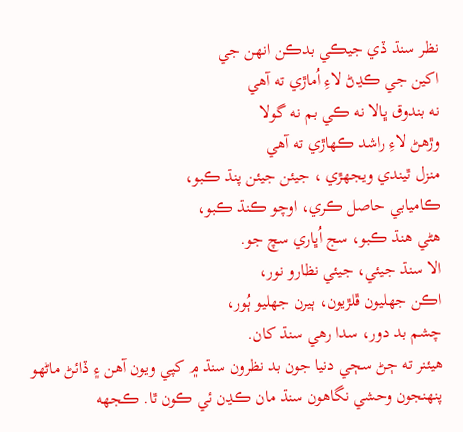نظر سنڌ ڏي جيڪي بدڪن انهن جي
اکين جي ڪڍڻ لاءِ اُماڙي ته آهي
نه بندوق ڀالا نه ڪي بم نه گولا
وڙهڻ لاءِ راشد ڪهاڙي ته آهي
منزل ٿيندي ويجهڙي ، جيئن جيئن پنڌ ڪبو،
ڪاميابي حاصل ڪري، اوچو ڪنڌ ڪبو،
هڻي هنڌ ڪبو، سج اُڀاري سچ جو.
الا سنڌ جيئي، جيئي نظارو نور،
اڪن جهليون ڦلڙيون، ٻيرن جهليو ٻُور،
چشم بد دور، سدا رهي سنڌ کان.
هيئنر ته ڄڻ سڄي دنيا جون بد نظرون سنڌ ۾ کپي ويون آهن ۽ ڏائڻ ماڻهو پنهنجون وحشي نگاهون سنڌ مان ڪڍن ئي ڪون ٿا. ڪجهه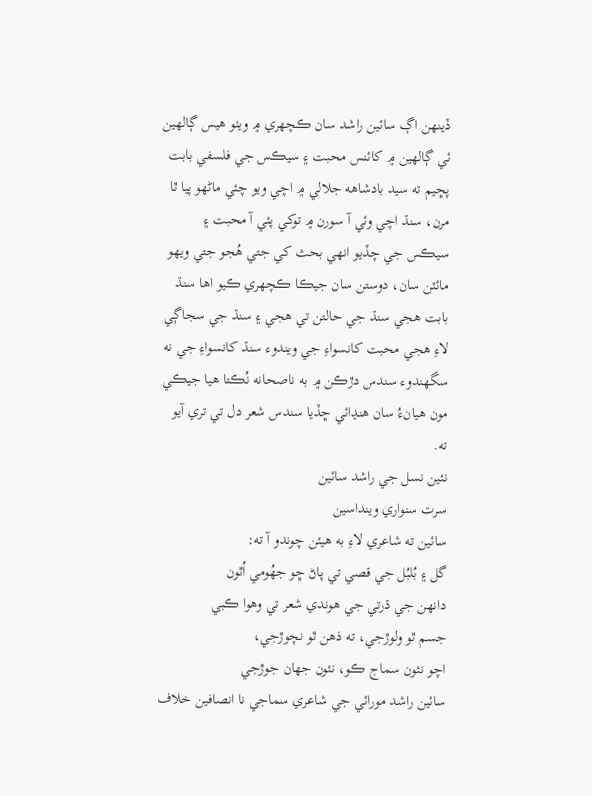ڏينهن اڳ سائين راشد سان ڪچهري ۾ ويٺو هيس ڳالهين ئي ڳالهين ۾ کائنس محبت ۽ سيڪس جي فلسفي بابت پڇيم ته سيد بادشاهه جلالي ۾ اچي ويو چئي ماڻهو پيا ٿا مرن، سنڌ اچي وئي آ سورن ۾ توکي پئي آ محبت ۽ سيڪس جي چڏيو انهي بحث کي جتي هُجو جتي ويهو مائٽن سان، دوستن سان جيڪا ڪچهري ڪيو اها سنڌ بابت هجي سنڌ جي حالتن تي هجي ۽ سنڌ جي سجاڳي لاءِ هجي محبت کانسواءِ جي ويندوء سنڌ کانسواءِ جي نه سگهندوء سندس دڙڪن ۾ به ناصحانه نُڪتا هيا جيڪي مون هيانءُ سان هنڍائي ڇڏيا سندس شعر دل تي تري آيو ته.
نئين نسل جي راشد سائين
سرت سنواري وينداسين
سائين ته شاعري لاءِ به هيئن چوندو آ ته:
گل ۽ بُلبُل جي قصي تي پاڻ ڇو جهُومي اُٿون
دانهن جي ڌرتي جي هوندي شعر تي وهوا ڪبي
جسم ٿو ولوڙجي، ته ذهن ٿو نچوڙجي،
اچو نئون سماج ڪو، نئون جهان جوڙجي
سائين راشد مورائي جي شاعري سماجي نا انصافين خلاف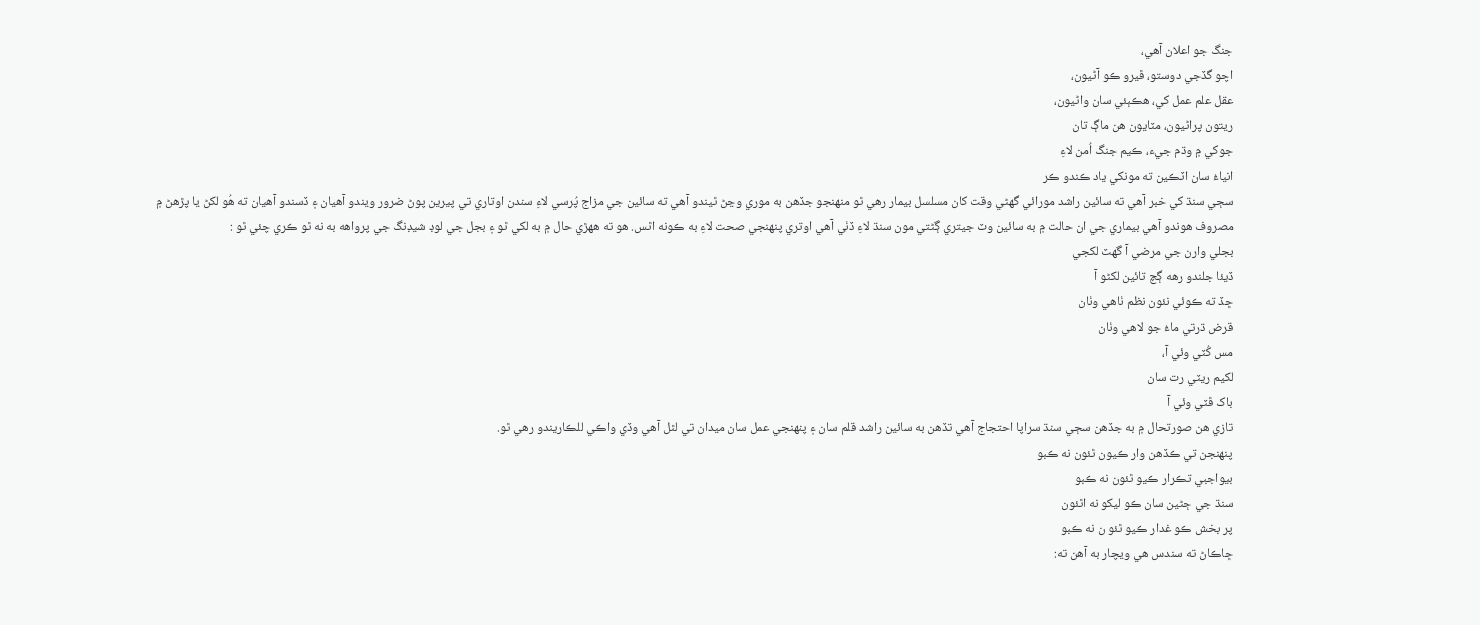جنگ جو اعلان آهي،
اچو گڏجي دوستو، ڦيرو ڪو آڻيون،
عقل علم عمل کي، هڪٻئي سان واڻيون،
ريتون پراڻيون، مٽايون هن ماڳ تان
جوکي ۾ وڌم جيء، ڪيم جنگ اُمن لاءِ
انياءُ سان اٽڪين ته مونکي ياد ڪندو ڪر
سڄي سنڌ کي خبر آهي ته سائين راشد مورائي گهڻي وقت کان مسلسل بيمار رهي ٿو منهنجو جڏهن به موري وڃڻ ٿيندو آهي ته سائين جي مزاج پُرسي لاءِ سندن اوتاري تي پيرين پوڻ ضرور ويندو آهيان ۽ ڏسندو آهيان ته هُو لکڻ يا پڙهڻ ۾ مصروف هوندو آهي بيماري جي ان حالت ۾ به سائين وٽ جيتري ڳڻتي مون سنڌ لاءِ ڏٺي آهي اوتري پنهنجي صحت لاءِ به ڪونه اٿس. هو ته ههڙي حال ۾ به لکي ٿو ۽ بجل جي لوڊ شيڊنگ جي پرواهه به نه ٿو ڪري چئي ٿو :
بجلي وارن جي مرضي آ گهٽ لکجي
ڏيئا جلندو رهه ڳچ تائين لکڻو آ
ڇڏ ته ڪوئي نئون نظم ٺاهي وٺان
قرض ڌرتي ماءُ جو لاهي وٺان
مس کُٽي وئي آ،
لکيم ريٽي رت سان
باک ڦٽي وئي آ
تازي هن صورتحال ۾ به جڏهن سڄي سنڌ سراپا احتجاج آهي تڏهن به سائين راشد قلم سان ۽ پنهنجي عمل سان ميدان تي لٿل آهي وڏي واڪي للڪاريندو رهي ٿو.
پنهنجن تي ڪڏهن وار ڪيون ٿئون نه ڪبو
بيواجبي تڪرار ڪيو ٿئون نه ڪبو
سنڌ جي ڄڻين سان ڪو ليکو نه اٿئون
پر بخش ڪو غدار ڪيو ٿئو ن نه ڪبو
ڇاڪاڻ ته سندس هي ويچار به آهن ته: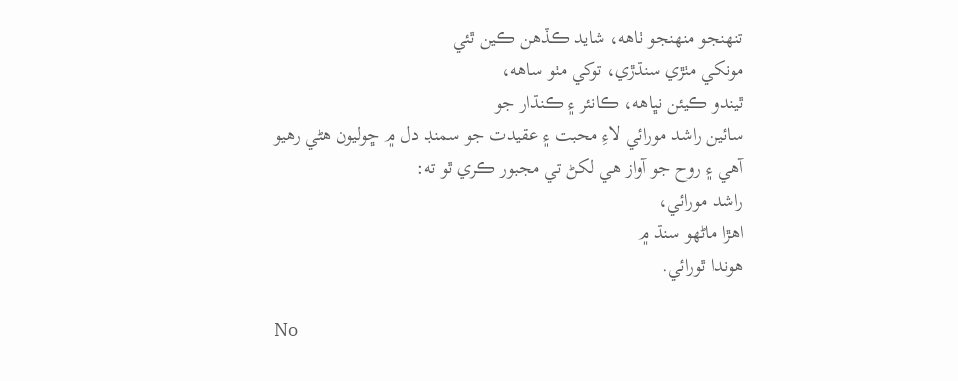تنهنجو منهنجو ٺاهه، شايد ڪڏهن ڪين ٿئي
مونکي مٺڙي سنڌڙي، توکي مٺو ساهه،
ٿيندو ڪيئن نڀاهه، ڪانئر ۽ ڪنڌار جو
سائين راشد مورائي لاءِ محبت ۽ عقيدت جو سمنڊ دل ۾ ڇوليون هڻي رهيو آهي ۽ روح جو آواز هي لکڻ تي مجبور ڪري ٿو ته:
راشد مورائي،
اهڙا ماڻهو سنڌ ۾
هوندا ٿورائي.

No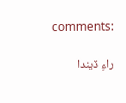comments:

راءِ ڏيندا